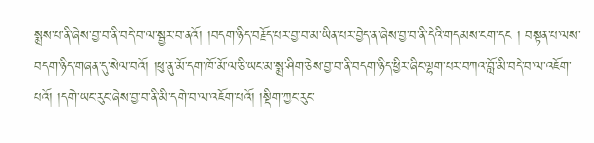སྨྲས་པ་ནི་ཞེས་བྱ་བ་ནི་བདེ་བ་ལ་སྦྱར་བ་ནའོ། །བདག་ཉིད་བརྗོད་པར་བྱ་བ་མ་ཡིན་པར་བྱེད་ན་ཞེས་བྱ་བ་ནི་དེའི་གདམས་ངག་དང ། བསྟན་པ་ལས་བདག་ཉིད་གཞན་དུ་སེལ་བའོ། །ཕུ་ནུ་མོ་དག་ཁོ་མོ་ལ་ཅི་ཡང་མ་སྨྲ་ཤིག་ཅེས་བྱ་བ་ནི་བདག་ཉིད་ཕྱིར་ཞིང་ལྷག་པར་བཀའ་བློ་མི་བདེ་བ་ལ་འཇོག་པའོ། །དགེ་ཡང་རུང་ཞེས་བྱ་བ་ནི་མི་དགེ་བ་ལ་འཇོག་པའོ། །སྡིག་ཀྱང་རུང་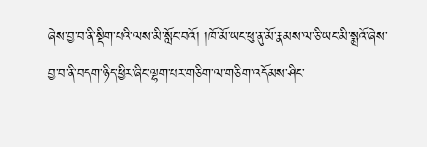ཞེས་བྱ་བ་ནི་སྡིག་པའི་ལས་མི་སློང་བའོ། །ཁོ་མོ་ཡང་ཕུ་ནུ་མོ་རྣམས་ལ་ཅི་ཡང་མི་སྨྲའོ་ཞེས་བྱ་བ་ནི་བདག་ཉིད་ཕྱིར་ཞིང་ལྷག་པར་གཅིག་ལ་གཅིག་འདོམས་ཤིང་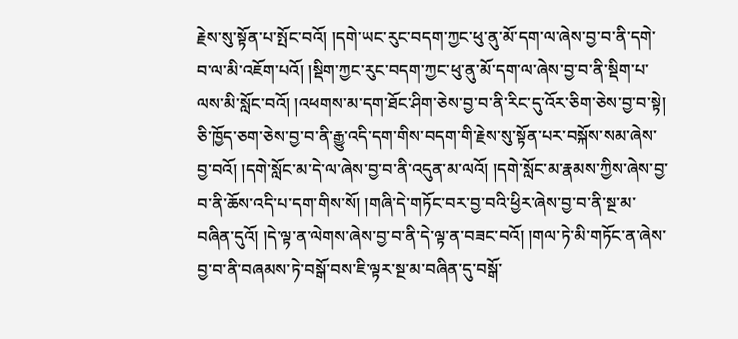རྗེས་སུ་སྟོན་པ་སྤོང་བའོ། །དགེ་ཡང་རུང་བདག་ཀྱང་ཕུ་ནུ་མོ་དག་ལ་ཞེས་བྱ་བ་ནི་དགེ་བ་ལ་མི་འཇོག་པའོ། །སྡིག་ཀྱང་རུང་བདག་ཀྱང་ཕུ་ནུ་མོ་དག་ལ་ཞེས་བྱ་བ་ནི་སྡིག་པ་ལས་མི་སློང་བའོ། །འཕགས་མ་དག་ཐོང་ཤིག་ཅེས་བྱ་བ་ནི་རིང་དུ་འོར་ཅིག་ཅེས་བྱ་བ་སྟེ། ཅི་ཁྱོད་ཅག་ཅེས་བྱ་བ་ནི་རྒྱུ་འདི་དག་གིས་བདག་གི་རྗེས་སུ་སྟོན་པར་བསྐོས་སམ་ཞེས་བྱ་བའོ། །དགེ་སློང་མ་དེ་ལ་ཞེས་བྱ་བ་ནི་འདུན་མ་ལའོ། །དགེ་སློང་མ་རྣམས་ཀྱིས་ཞེས་བྱ་བ་ནི་ཆོས་འདི་པ་དག་གིས་སོ། །གཞི་དེ་གཏོང་བར་བྱ་བའི་ཕྱིར་ཞེས་བྱ་བ་ནི་སྔ་མ་བཞིན་དུའོ། །དེ་ལྟ་ན་ལེགས་ཞེས་བྱ་བ་ནི་དེ་ལྟ་ན་བཟང་བའོ། །གལ་ཏེ་མི་གཏོང་ན་ཞེས་བྱ་བ་ནི་བཞམས་ཏེ་བསྒོ་བས་ཇི་ལྟར་སྔ་མ་བཞིན་དུ་བསྒོ་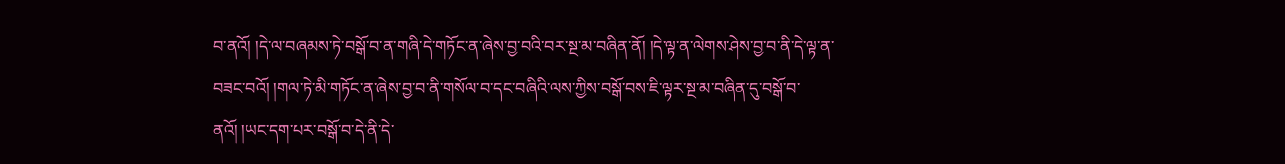བ་ནའོ། །དེ་ལ་བཞམས་ཏེ་བསྒོ་བ་ན་གཞི་དེ་གཏོང་ན་ཞེས་བྱ་བའི་བར་སྔ་མ་བཞིན་ནོ། །དེ་ལྟ་ན་ལེགས་ཤེས་བྱ་བ་ནི་དེ་ལྟ་ན་བཟང་བའོ། །གལ་ཏེ་མི་གཏོང་ན་ཞེས་བྱ་བ་ནི་གསོལ་བ་དང་བཞིའི་ལས་ཀྱིས་བསྒོ་བས་ཇི་ལྟར་སྔ་མ་བཞིན་དུ་བསྒོ་བ་ནའོ། །ཡང་དག་པར་བསྒོ་བ་དེ་ནི་དེ་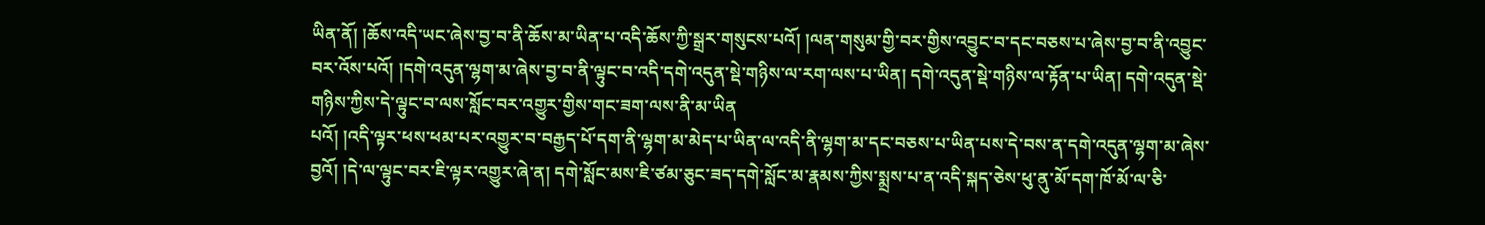ཡིན་ནོ། །ཆོས་འདི་ཡང་ཞེས་བྱ་བ་ནི་ཆོས་མ་ཡིན་པ་འདི་ཆོས་ཀྱི་སྒྲར་གསུངས་པའོ། །ལན་གསུམ་གྱི་བར་གྱིས་འབྱུང་བ་དང་བཅས་པ་ཞེས་བྱ་བ་ནི་འབྱུང་བར་འོས་པའོ། །དགེ་འདུན་ལྷག་མ་ཞེས་བྱ་བ་ནི་ལྟུང་བ་འདི་དགེ་འདུན་སྡེ་གཉིས་ལ་རག་ལས་པ་ཡིན། དགེ་འདུན་སྡེ་གཉིས་ལ་རྟོན་པ་ཡིན། དགེ་འདུན་སྡེ་གཉིས་ཀྱིས་དེ་ལྟུང་བ་ལས་སློང་བར་འགྱུར་གྱིས་གང་ཟག་ལས་ནི་མ་ཡིན
པའོ། །འདི་ལྟར་ཕས་ཕམ་པར་འགྱུར་བ་བརྒྱད་པོ་དག་ནི་ལྷག་མ་མེད་པ་ཡིན་ལ་འདི་ནི་ལྷག་མ་དང་བཅས་པ་ཡིན་པས་དེ་བས་ན་དགེ་འདུན་ལྷག་མ་ཞེས་བྱའོ། །དེ་ལ་ལྟུང་བར་ཇི་ལྟར་འགྱུར་ཞེ་ན། དགེ་སློང་མས་ཇི་ཙམ་ཅུང་ཟད་དགེ་སློང་མ་རྣམས་ཀྱིས་སྨྲས་པ་ན་འདི་སྐད་ཅེས་ཕུ་ནུ་མོ་དག་ཁོ་མོ་ལ་ཅི་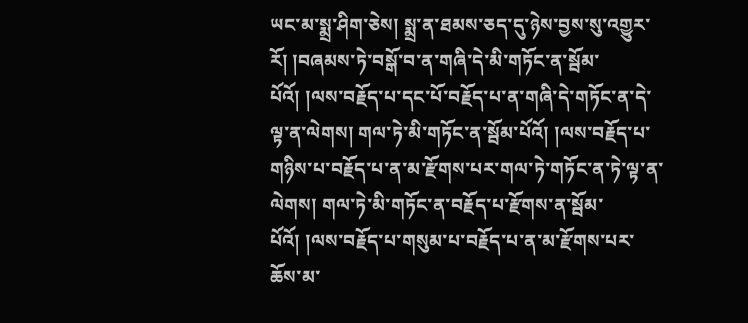ཡང་མ་སྨྲ་ཤིག་ཅེས། སྨྲ་ན་ཐམས་ཅད་དུ་ཉེས་བྱས་སུ་འགྱུར་རོ། །བཞམས་ཏེ་བསྒོ་བ་ན་གཞི་དེ་མི་གཏོང་ན་སྦོམ་པོའོ། །ལས་བརྗོད་པ་དང་པོ་བརྗོད་པ་ན་གཞི་དེ་གཏོང་ན་དེ་ལྟ་ན་ལེགས། གལ་ཏེ་མི་གཏོང་ན་སྦོམ་པོའོ། །ལས་བརྗོད་པ་གཉིས་པ་བརྗོད་པ་ན་མ་རྫོགས་པར་གལ་ཏེ་གཏོང་ན་ཏེ་ལྟ་ན་ལེགས། གལ་ཏེ་མི་གཏོང་ན་བརྗོད་པ་རྫོགས་ན་སྦོམ་པོའོ། །ལས་བརྗོད་པ་གསུམ་པ་བརྗོད་པ་ན་མ་རྫོགས་པར་ཆོས་མ་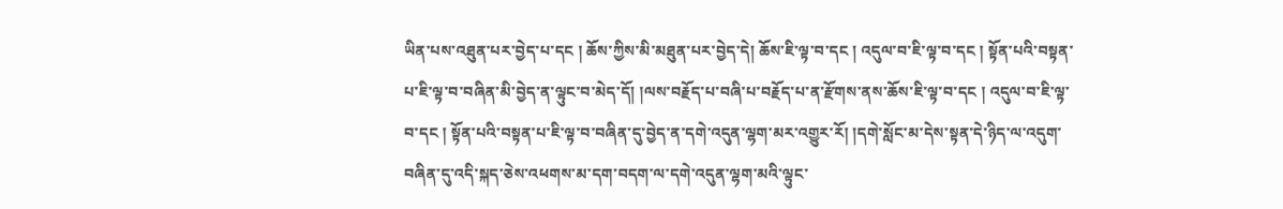ཡིན་པས་འཐུན་པར་བྱེད་པ་དང ། ཆོས་ཀྱིས་མི་མཐུན་པར་བྱེད་དེ། ཆོས་ཇི་ལྟ་བ་དང ། འདུལ་བ་ཇི་ལྟ་བ་དང ། སྟོན་པའི་བསྟན་པ་ཇི་ལྟ་བ་བཞིན་མི་བྱེད་ན་ལྟུང་བ་མེད་དོ། །ལས་བརྗོད་པ་བཞི་པ་བརྗོད་པ་ན་རྫོགས་ནས་ཆོས་ཇི་ལྟ་བ་དང ། འདུལ་བ་ཇི་ལྟ་བ་དང ། སྟོན་པའི་བསྟན་པ་ཇི་ལྟ་བ་བཞིན་དུ་བྱེད་ན་དགེ་འདུན་ལྷག་མར་འགྱུར་རོ། །དགེ་སློང་མ་དེས་སྟན་དེ་ཉིད་ལ་འདུག་བཞིན་དུ་འདི་སྐད་ཅེས་འཕགས་མ་དག་བདག་ལ་དགེ་འདུན་ལྷག་མའི་ལྟུང་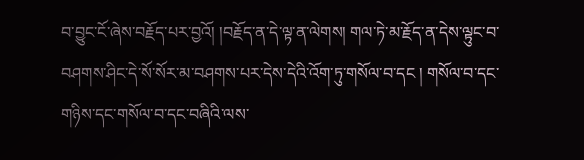བ་བྱུང་ངོ་ཞེས་བརྗོད་པར་བྱའོ། །བརྗོད་ན་དེ་ལྟ་ན་ལེགས། གལ་ཏེ་མ་རྗོད་ན་དེས་ལྟུང་བ་བཤགས་ཤིང་དེ་སོ་སོར་མ་བཤགས་པར་དེས་དེའི་འོག་ཏུ་གསོལ་བ་དང ། གསོལ་བ་དང་གཉིས་དང་གསོལ་བ་དང་བཞིའི་ལས་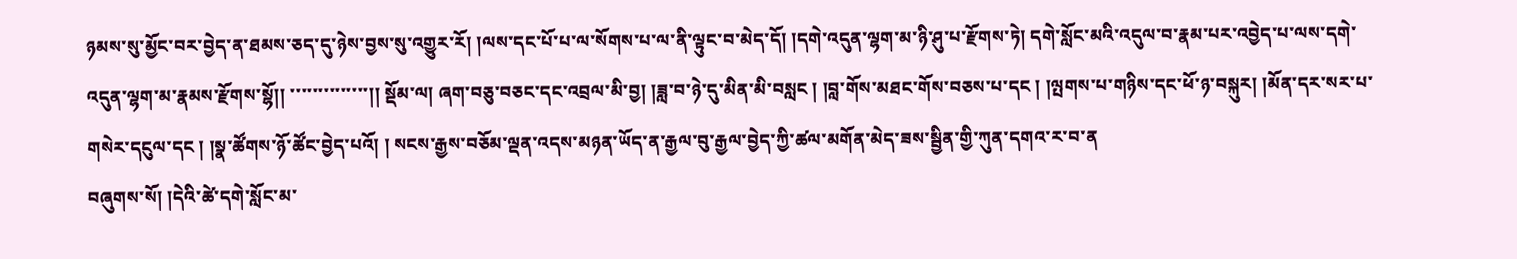ཉམས་སུ་མྱོང་བར་བྱེད་ན་ཐམས་ཅད་དུ་ཉེས་བྱས་སུ་འགྱུར་རོ། །ལས་དང་པོ་པ་ལ་སོགས་པ་ལ་ནི་ལྟུང་བ་མེད་དོ། །དགེ་འདུན་ལྷག་མ་ཉི་ཤུ་པ་རྫོགས་ཏེ། དགེ་སློང་མའི་འདུལ་བ་རྣམ་པར་འབྱེད་པ་ལས་དགེ་འདུན་ལྷག་མ་རྣམས་རྫོགས་སྷོ།། ་་་་་་་་་་་་་་།། སྡོམ་ལ། ཞག་བཅུ་བཅང་དང་འབྲལ་མི་བྱ། །ཟླ་བ་ཉེ་དུ་མིན་མི་བསླང ། །བླ་གོས་མཐང་གོས་བཅས་པ་དང ། །ལྤགས་པ་གཉིས་དང་ཕོ་ཉ་བསྐུར། །མོན་དར་སར་པ་གསེར་དངུལ་དང ། །སྣ་ཚོགས་ཉོ་ཚོང་བྱེད་པའོ། ། སངས་རྒྱས་བཅོམ་ལྡན་འདས་མཉན་ཡོད་ན་རྒྱལ་བུ་རྒྱལ་བྱེད་ཀྱི་ཚལ་མགོན་མེད་ཟས་སྦྱིན་གྱི་ཀུན་དགའ་ར་བ་ན
བཞུགས་སོ། །དེའི་ཚེ་དགེ་སློང་མ་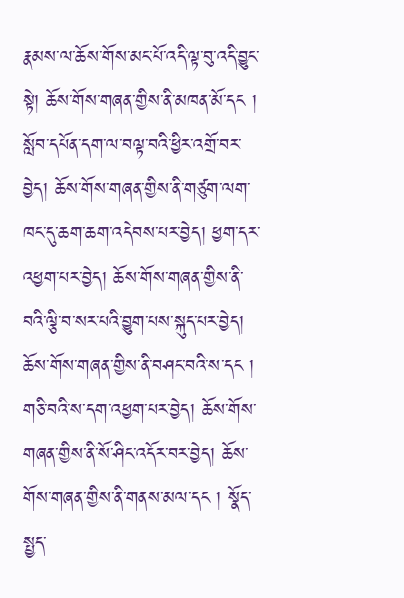རྣམས་ལ་ཆོས་གོས་མང་པོ་འདི་ལྟ་བུ་འདི་བྱུང་སྟེ། ཆོས་གོས་གཞན་གྱིས་ནི་མཁན་མོ་དང ། སློབ་དཔོན་དག་ལ་བལྟ་བའི་ཕྱིར་འགྲོ་བར་བྱེད། ཆོས་གོས་གཞན་གྱིས་ནི་གཙུག་ལག་ཁང་དུ་ཆག་ཆག་འདེབས་པར་བྱེད། ཕྱག་དར་འཕྱག་པར་བྱེད། ཆོས་གོས་གཞན་གྱིས་ནི་བའི་ལྕི་བ་སར་པའི་བྱུག་པས་སྐུད་པར་བྱེད། ཆོས་གོས་གཞན་གྱིས་ནི་བཤང་བའི་ས་དང ། གཅི་བའི་ས་དག་འཕྱག་པར་བྱེད། ཆོས་གོས་གཞན་གྱིས་ནི་སོ་ཤིང་འདོར་བར་བྱེད། ཆོས་གོས་གཞན་གྱིས་ནི་གནས་མལ་དང ། སྣོད་སྤྱད་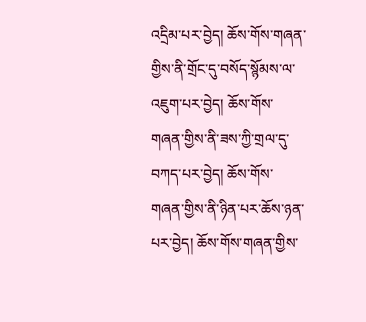འདྲིམ་པར་བྱེད། ཆོས་གོས་གཞན་གྱིས་ནི་གྲོང་དུ་བསོད་སྙོམས་ལ་འཇུག་པར་བྱེད། ཆོས་གོས་གཞན་གྱིས་ནི་ཟས་ཀྱི་གྲལ་དུ་བཀད་པར་བྱེད། ཆོས་གོས་གཞན་གྱིས་ནི་ཉིན་པར་ཆོས་ཉན་པར་བྱེད། ཆོས་གོས་གཞན་གྱིས་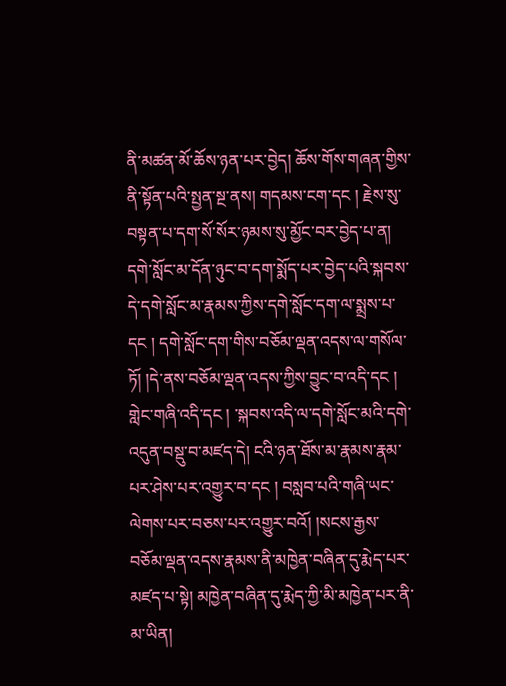ནི་མཚན་མོ་ཆོས་ཉན་པར་བྱེད། ཆོས་གོས་གཞན་གྱིས་ནི་སྟོན་པའི་སྤྱན་སྔ་ནས། གདམས་ངག་དང ། རྗེས་སུ་བསྟན་པ་དག་སོ་སོར་ཉམས་སུ་མྱོང་བར་བྱེད་པ་ན། དགེ་སློང་མ་དོན་ཉུང་བ་དག་སྨོད་པར་བྱེད་པའི་སྐབས་དེ་དགེ་སློང་མ་རྣམས་ཀྱིས་དགེ་སློང་དག་ལ་སྨྲས་པ་དང ། དགེ་སློང་དག་གིས་བཅོམ་ལྡན་འདས་ལ་གསོལ་ཏོ། །དེ་ནས་བཅོམ་ལྡན་འདས་ཀྱིས་བྱུང་བ་འདི་དང ། གླེང་གཞི་འདི་དང ། ་སྐབས་འདི་ལ་དགེ་སློང་མའི་དགེ་འདུན་བསྡུ་བ་མཛད་དེ། ངའི་ཉན་ཐོས་མ་རྣམས་རྣམ་པར་ཤེས་པར་འགྱུར་བ་དང ། བསླབ་པའི་གཞི་ཡང་ལེགས་པར་བཅས་པར་འགྱུར་བའོ། །སངས་རྒྱས་བཅོམ་ལྡན་འདས་རྣམས་ནི་མཁྱེན་བཞིན་དུ་རྨེད་པར་མཛད་པ་སྟེ། མཁྱེན་བཞིན་དུ་རྨེད་ཀྱི་མི་མཁྱེན་པར་ནི་མ་ཡིན།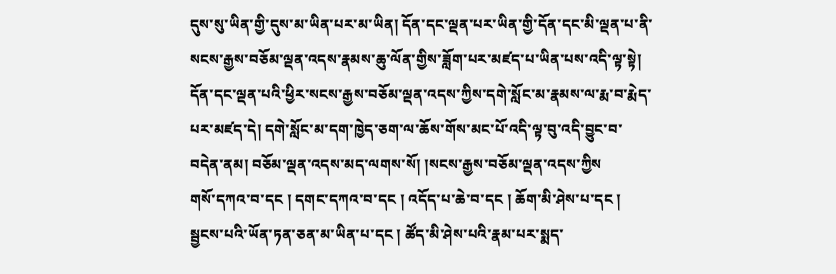དུས་སུ་ཡིན་གྱི་དུས་མ་ཡིན་པར་མ་ཡིན། དོན་དང་ལྡན་པར་ཡིན་གྱི་དོན་དང་མི་ལྡན་པ་ནི་སངས་རྒྱས་བཅོམ་ལྡན་འདས་རྣམས་ཆུ་ལོན་གྱིས་ཟློག་པར་མཛད་པ་ཡིན་པས་འདི་ལྟ་སྟེ། དོན་དང་ལྡན་པའི་ཕྱིར་སངས་རྒྱས་བཅོམ་ལྡན་འདས་ཀྱིས་དགེ་སློང་མ་རྣམས་ལ་རྨ་བ་རྨེད་པར་མཛད་དེ། དགེ་སློང་མ་དག་ཁྱེད་ཅག་ལ་ཆོས་གོས་མང་པོ་འདི་ལྟ་བུ་འདི་བྱུང་བ་བདེན་ནམ། བཅོམ་ལྡན་འདས་མད་ལགས་སོ། །སངས་རྒྱས་བཅོམ་ལྡན་འདས་ཀྱིས
གསོ་དཀའ་བ་དང ། དགང་དཀའ་བ་དང ། འདོད་པ་ཆེ་བ་དང ། ཆོག་མི་ཤེས་པ་དང ། སྦྱངས་པའི་ཡོན་ཏན་ཅན་མ་ཡིན་པ་དང ། ཚོད་མི་ཤེས་པའི་རྣམ་པར་སྨད་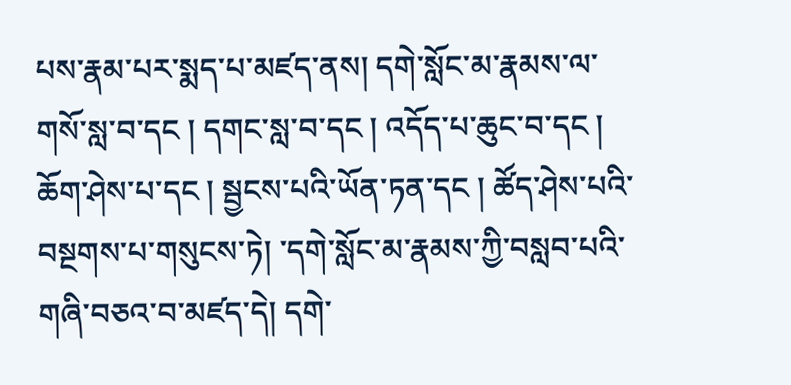པས་རྣམ་པར་སྨད་པ་མཛད་ནས། དགེ་སློང་མ་རྣམས་ལ་གསོ་སླ་བ་དང ། དགང་སླ་བ་དང ། འདོད་པ་ཆུང་བ་དང ། ཆོག་ཤེས་པ་དང ། སྦྱངས་པའི་ཡོན་ཏན་དང ། ཚོད་ཤེས་པའི་བསྔགས་པ་གསུངས་ཏེ། ་དགེ་སློང་མ་རྣམས་ཀྱི་བསླབ་པའི་གཞི་བཅའ་བ་མཛད་དེ། དགེ་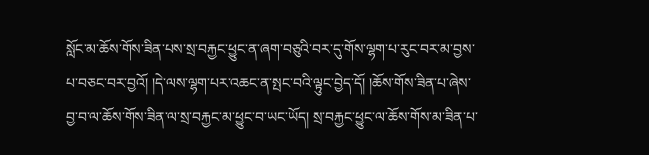སློང་མ་ཆོས་གོས་ཟིན་པས་སྲ་བརྐྱང་ཕྱུང་ན་ཞག་བཅུའི་བར་དུ་གོས་ལྷག་པ་རུང་བར་མ་བྱས་པ་བཅང་བར་བྱའོ། །དེ་ལས་ལྷག་པར་འཆང་ན་སྤང་བའི་ལྟུང་བྱེད་དོ། །ཆོས་གོས་ཟིན་པ་ཞེས་བྱ་བ་ལ་ཆོས་གོས་ཟིན་ལ་སྲ་བརྐྱང་མ་ཕྱུང་བ་ཡང་ཡོད། སྲ་བརྐྱང་ཕྱུང་ལ་ཆོས་གོས་མ་ཟིན་པ་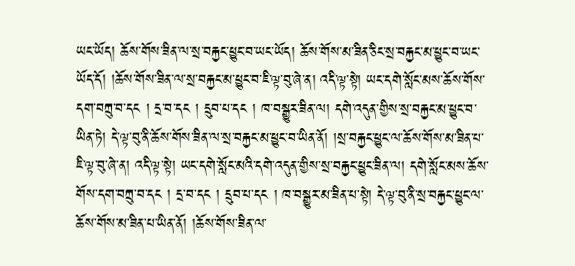ཡང་ཡོད། ཆོས་གོས་ཟིན་ལ་སྲ་བརྐྱང་ཕྱུང་བ་ཡང་ཡོད། ཆོས་གོས་མ་ཟིན་ཅིང་སྲ་བརྐྱང་མ་ཕྱུང་བ་ཡང་ཡོད་དོ། །ཆོས་གོས་ཟིན་ལ་སྲ་བརྐྱང་མ་ཕྱུང་བ་ཇི་ལྟ་བུ་ཞེ་ན། འདི་ལྟ་སྟེ། ཡང་དགེ་སློང་མས་ཆོས་གོས་དག་བཀྲུ་བ་དང ། དྲ་བ་དང ། དྲུབ་པ་དང ། ཁ་བསྒྱུར་ཟིན་ལ། དགེ་འདུན་གྱིས་སྲ་བརྐྱང་མ་ཕྱུང་བ་ཡིན་ཏེ། དེ་ལྟ་བུ་ནི་ཆོས་གོས་ཟིན་ལ་སྲ་བརྐྱང་མ་ཕྱུང་བ་ཡིན་ནོ། །སྲ་བརྐྱང་ཕྱུང་ལ་ཆོས་གོས་མ་ཟིན་པ་ཇི་ལྟ་བུ་ཞེ་ན། འདི་ལྟ་སྟེ། ཡང་དགེ་སློང་མའི་དགེ་འདུན་གྱིས་སྲ་བརྐྱང་ཕྱུང་ཟིན་ལ། དགེ་སློང་མས་ཆོས་གོས་དག་བཀྲུ་བ་དང ། དྲ་བ་དང ། དྲུབ་པ་དང ། ཁ་བསྒྱུར་མ་ཟིན་པ་སྟེ། དེ་ལྟ་བུ་ནི་སྲ་བརྐྱང་ཕྱུང་ལ་ཆོས་གོས་མ་ཟིན་པ་ཡིན་ནོ། །ཆོས་གོས་ཟིན་ལ་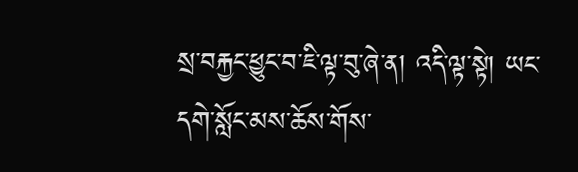སྲ་བརྐྱང་ཕྱུང་བ་ཇི་ལྟ་བུ་ཞེ་ན། འདི་ལྟ་སྟེ། ཡང་དགེ་སློང་མས་ཆོས་གོས་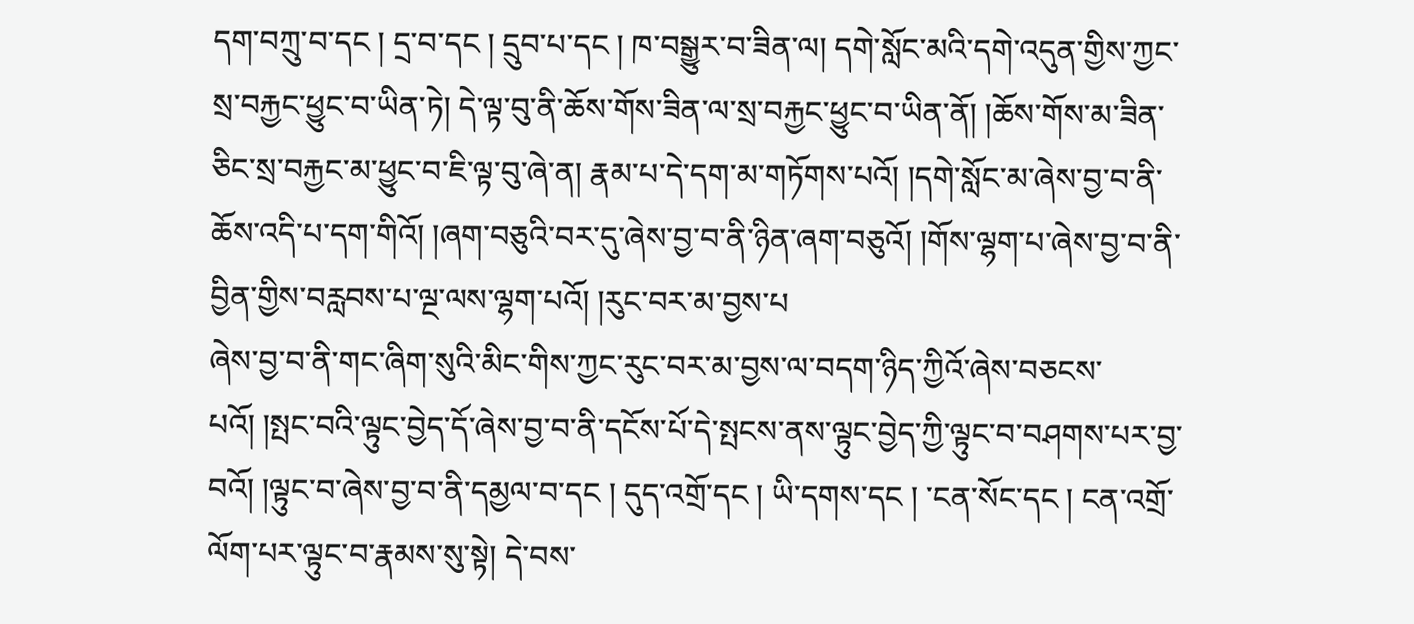དག་བཀྲུ་བ་དང ། དྲ་བ་དང ། དྲུབ་པ་དང ། ཁ་བསྒྱུར་བ་ཟིན་ལ། དགེ་སློང་མའི་དགེ་འདུན་གྱིས་ཀྱང་སྲ་བརྐྱང་ཕྱུང་བ་ཡིན་ཏེ། དེ་ལྟ་བུ་ནི་ཆོས་གོས་ཟིན་ལ་སྲ་བརྐྱང་ཕྱུང་བ་ཡིན་ནོ། །ཆོས་གོས་མ་ཟིན་ཅིང་སྲ་བརྐྱང་མ་ཕྱུང་བ་ཇི་ལྟ་བུ་ཞེ་ན། རྣམ་པ་དེ་དག་མ་གཏོགས་པའོ། །དགེ་སློང་མ་ཞེས་བྱ་བ་ནི་ཆོས་འདི་པ་དག་གིའོ། །ཞག་བཅུའི་བར་དུ་ཞེས་བྱ་བ་ནི་ཉིན་ཞག་བཅུའོ། །གོས་ལྷག་པ་ཞེས་བྱ་བ་ནི་བྱིན་གྱིས་བརླབས་པ་ལྔ་ལས་ལྷག་པའོ། །རུང་བར་མ་བྱས་པ
ཞེས་བྱ་བ་ནི་གང་ཞིག་སུའི་མིང་གིས་ཀྱང་རུང་བར་མ་བྱས་ལ་བདག་ཉིད་ཀྱིའོ་ཞེས་བཅངས་པའོ། །སྤང་བའི་ལྟུང་བྱེད་དོ་ཞེས་བྱ་བ་ནི་དངོས་པོ་དེ་སྤངས་ནས་ལྟུང་བྱེད་ཀྱི་ལྟུང་བ་བཤགས་པར་བྱ་བའོ། །ལྟུང་བ་ཞེས་བྱ་བ་ནི་དམྱལ་བ་དང ། དུད་འགྲོ་དང ། ཡི་དགས་དང ། ་ངན་སོང་དང ། ངན་འགྲོ་ལོག་པར་ལྟུང་བ་རྣམས་སུ་སྟེ། དེ་བས་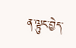ན་ལྟུང་བྱེད་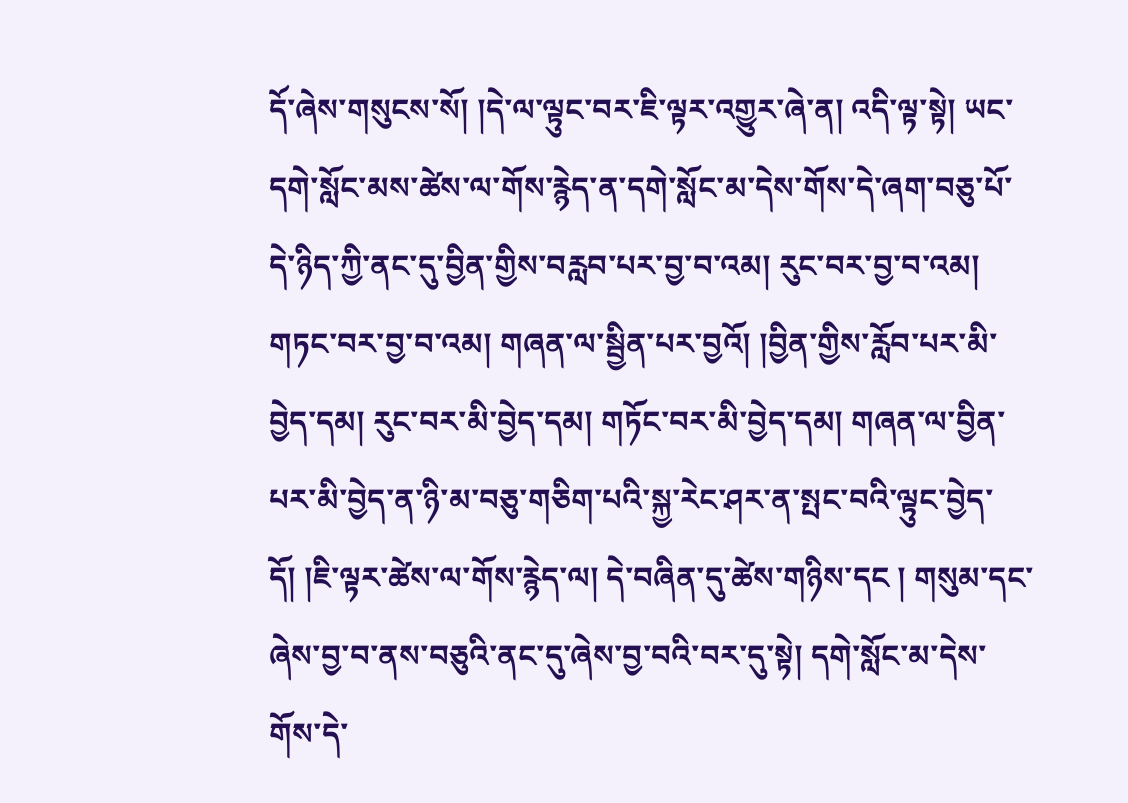དོ་ཞེས་གསུངས་སོ། །དེ་ལ་ལྟུང་བར་ཇི་ལྟར་འགྱུར་ཞེ་ན། འདི་ལྟ་སྟེ། ཡང་དགེ་སློང་མས་ཚེས་ལ་གོས་རྙེད་ན་དགེ་སློང་མ་དེས་གོས་དེ་ཞག་བཅུ་པོ་དེ་ཉིད་ཀྱི་ནང་དུ་བྱིན་གྱིས་བརླབ་པར་བྱ་བ་འམ། རུང་བར་བྱ་བ་འམ། གཏང་བར་བྱ་བ་འམ། གཞན་ལ་སྦྱིན་པར་བྱའོ། །བྱིན་གྱིས་རློབ་པར་མི་བྱེད་དམ། རུང་བར་མི་བྱེད་དམ། གཏོང་བར་མི་བྱེད་དམ། གཞན་ལ་བྱིན་པར་མི་བྱེད་ན་ཉི་མ་བཅུ་གཅིག་པའི་སྐྱ་རེང་ཤར་ན་སྤང་བའི་ལྟུང་བྱེད་དོ། །ཇི་ལྟར་ཚེས་ལ་གོས་རྙེད་ལ། དེ་བཞིན་དུ་ཚེས་གཉིས་དང ། གསུམ་དང་ཞེས་བྱ་བ་ནས་བཅུའི་ནང་དུ་ཞེས་བྱ་བའི་བར་དུ་སྟེ། དགེ་སློང་མ་དེས་གོས་དེ་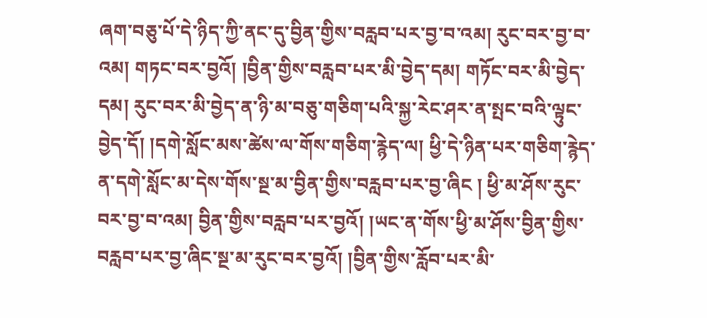ཞག་བཅུ་པོ་དེ་ཉིད་ཀྱི་ནང་དུ་བྱིན་གྱིས་བརླབ་པར་བྱ་བ་འམ། རུང་བར་བྱ་བ་འམ། གཏང་བར་བྱའོ། །བྱིན་གྱིས་བརླབ་པར་མི་བྱེད་དམ། གཏོང་བར་མི་བྱེད་དམ། རུང་བར་མི་བྱེད་ན་ཉི་མ་བཅུ་གཅིག་པའི་སྐྱ་རེང་ཤར་ན་སྤང་བའི་ལྟུང་བྱེད་དོ། །དགེ་སློང་མས་ཚེས་ལ་གོས་གཅིག་རྙེད་ལ། ཕྱི་དེ་ཉིན་པར་གཅིག་རྙེད་ན་དགེ་སློང་མ་དེས་གོས་སྔ་མ་བྱིན་གྱིས་བརླབ་པར་བྱ་ཞིང ། ཕྱི་མ་ཤོས་རུང་བར་བྱ་བ་འམ། བྱིན་གྱིས་བརླབ་པར་བྱའོ། །ཡང་ན་གོས་ཕྱི་མ་ཤོས་བྱིན་གྱིས་བརླབ་པར་བྱ་ཞིང་སྔ་མ་རུང་བར་བྱའོ། །བྱིན་གྱིས་རློབ་པར་མི་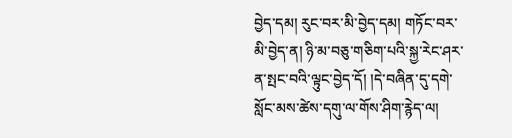བྱེད་དམ། རུང་བར་མི་བྱེད་དམ། གཏོང་བར་མི་བྱེད་ན། ཉི་མ་བཅུ་གཅིག་པའི་སྐྱ་རེང་ཤར་ན་སྤང་བའི་ལྟུང་བྱེད་དོ། །དེ་བཞིན་དུ་དགེ་སློང་མས་ཚེས་དགུ་ལ་གོས་ཤིག་རྙེད་ལ།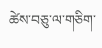ཚེས་བཅུ་ལ་གཅིག་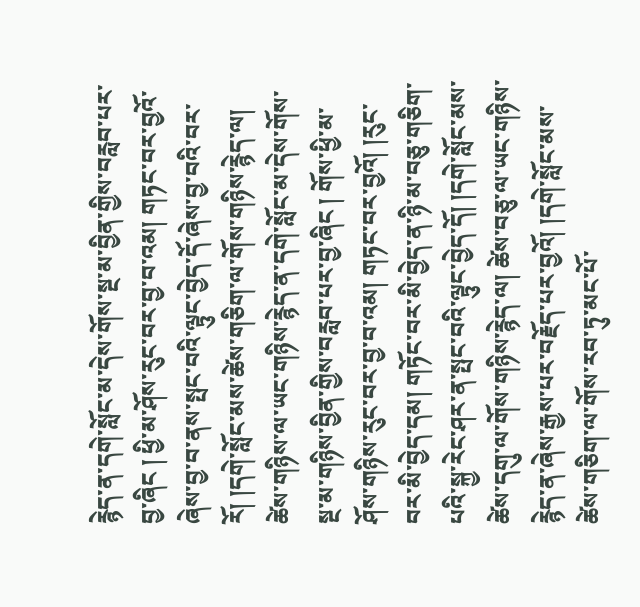རྙེད་ན་དགེ་སློང་མ་དེས་གོས་སྔ་མ་བྱིན་གྱིས་བརླབ་པར་བྱ་ཞིང ། ཕྱི་མ་ཤོས་རུང་བར་བྱ་བ་འམ། གཏང་བར་བྱའོ་ཞེས་བྱ་བ་ནས་སྤང་བའི་ལྟུང་བྱེད་དོ་ཞེས་བྱ་བའི་བར་རོ། །དགེ་སློང་མས་ཚེས་གཅིག་ལ་གོས་གཉིས་རྙེད་ལ། ཚེས་གཉིས་ལ་ཡང་གཉིས་རྙེད་ན་དགེ་སློང་མ་དེས་གོས་སྔ་མ་གཉིས་བྱིན་གྱིས་བརླབ་པར་བྱ་ཞིང ། གོས་ཕྱི་མ་ཤོས་གཉིས་རུང་བར་བྱ་བ་འམ། གཏང་བར་བྱའོ། །རུང་བར་མི་བྱེད་དམ། གཏོང་བར་མི་བྱེད་ན་ཉི་མ་བཅུ་གཅིག་པའི་སྐྱ་རེང་ཤར་ན་སྤང་བའི་ལྟུང་བྱེད་དོ། །དགེ་སློང་མས་ཚེས་དགུ་ལ་གོས་གཉིས་རྙེད་ལ། ཚེས་བཅུ་ལ་ཡང་གཉིས་རྙེད་ན་ཞེས་རྒྱས་པར་བརྗོད་པར་བྱའོ། །དགེ་སློང་མས་ཚེས་གཅིག་ལ་གོས་རབ་ཏུ་མང་པོ་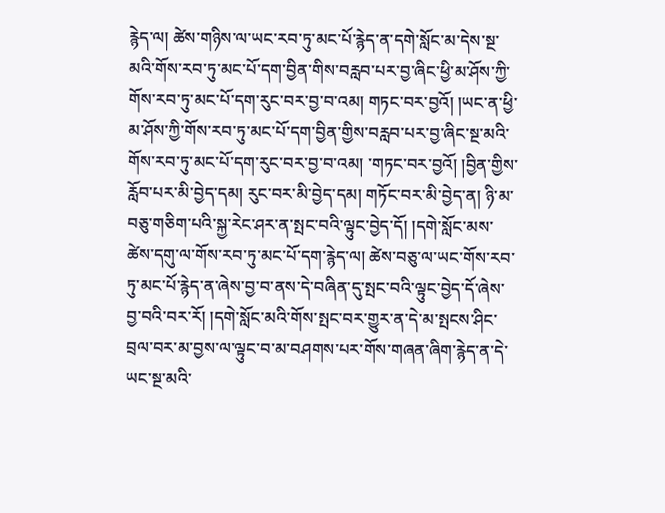རྙེད་ལ། ཚེས་གཉིས་ལ་ཡང་རབ་ཏུ་མང་པོ་རྙེད་ན་དགེ་སློང་མ་དེས་སྔ་མའི་གོས་རབ་ཏུ་མང་པོ་དག་བྱིན་གིས་བརླབ་པར་བྱ་ཞིང་ཕྱི་མ་ཤོས་ཀྱི་གོས་རབ་ཏུ་མང་པོ་དག་རུང་བར་བྱ་བ་འམ། གཏང་བར་བྱའོ། །ཡང་ན་ཕྱི་མ་ཤོས་ཀྱི་གོས་རབ་ཏུ་མང་པོ་དག་བྱིན་གྱིས་བརླབ་པར་བྱ་ཞིང་སྔ་མའི་གོས་རབ་ཏུ་མང་པོ་དག་རུང་བར་བྱ་བ་འམ། ་གཏང་བར་བྱའོ། །བྱིན་གྱིས་རློབ་པར་མི་བྱེད་དམ། རུང་བར་མི་བྱེད་དམ། གཏོང་བར་མི་བྱེད་ན། ཉི་མ་བཅུ་གཅིག་པའི་སྐྱ་རེང་ཤར་ན་སྤང་བའི་ལྟུང་བྱེད་དོ། །དགེ་སློང་མས་ཚེས་དགུ་ལ་གོས་རབ་ཏུ་མང་པོ་དག་རྙེད་ལ། ཚེས་བཅུ་ལ་ཡང་གོས་རབ་ཏུ་མང་པོ་རྙེད་ན་ཞེས་བྱ་བ་ནས་དེ་བཞིན་དུ་སྤང་བའི་ལྟུང་བྱེད་དོ་ཞེས་བྱ་བའི་བར་རོ། །དགེ་སློང་མའི་གོས་སྤང་བར་གྱུར་ན་དེ་མ་སྤངས་ཤིང་བྲལ་བར་མ་བྱས་ལ་ལྟུང་བ་མ་བཤགས་པར་གོས་གཞན་ཞིག་རྙེད་ན་དེ་ཡང་སྔ་མའི་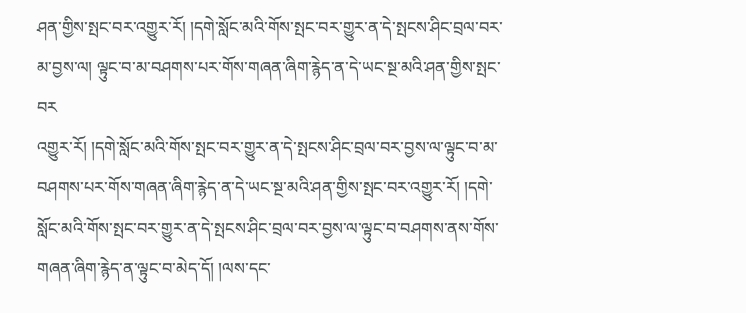ཤན་གྱིས་སྤང་བར་འགྱུར་རོ། །དགེ་སློང་མའི་གོས་སྤང་བར་གྱུར་ན་དེ་སྤངས་ཤིང་བྲལ་བར་མ་བྱས་ལ། ལྟུང་བ་མ་བཤགས་པར་གོས་གཞན་ཞིག་རྙེད་ན་དེ་ཡང་སྔ་མའི་ཤན་གྱིས་སྤང་བར
འགྱུར་རོ། །དགེ་སློང་མའི་གོས་སྤང་བར་གྱུར་ན་དེ་སྤངས་ཤིང་བྲལ་བར་བྱས་ལ་ལྟུང་བ་མ་བཤགས་པར་གོས་གཞན་ཞིག་རྙེད་ན་དེ་ཡང་སྔ་མའི་ཤན་གྱིས་སྤང་བར་འགྱུར་རོ། །དགེ་སློང་མའི་གོས་སྤང་བར་གྱུར་ན་དེ་སྤངས་ཤིང་བྲལ་བར་བྱས་ལ་ལྟུང་བ་བཤགས་ནས་གོས་གཞན་ཞིག་རྙེད་ན་ལྟུང་བ་མེད་དོ། །ལས་དང་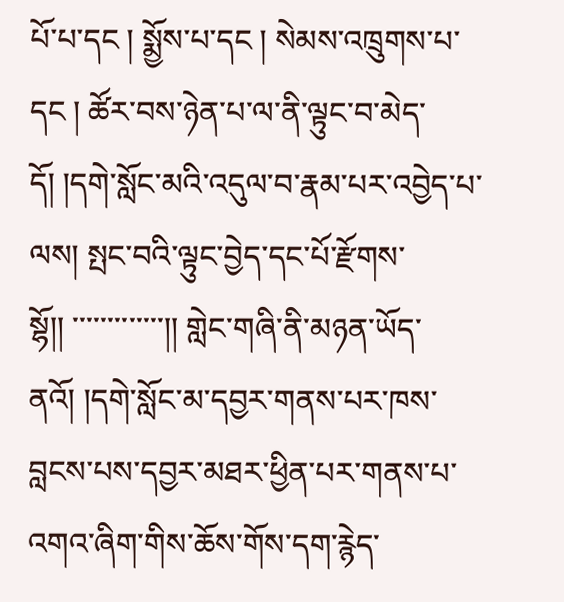པོ་པ་དང ། སྨྱོས་པ་དང ། སེམས་འཁྲུགས་པ་དང ། ཚོར་བས་ཉེན་པ་ལ་ནི་ལྟུང་བ་མེད་དོ། །དགེ་སློང་མའི་འདུལ་བ་རྣམ་པར་འབྱེད་པ་ལས། སྤང་བའི་ལྟུང་བྱེད་དང་པོ་རྫོགས་སྷོ།། ་་་་་་་་་་་་་།། གླེང་གཞི་ནི་མཉན་ཡོད་ནའོ། །དགེ་སློང་མ་དབྱར་གནས་པར་ཁས་བླངས་པས་དབྱར་མཐར་ཕྱིན་པར་གནས་པ་འགའ་ཞིག་གིས་ཆོས་གོས་དག་རྙེད་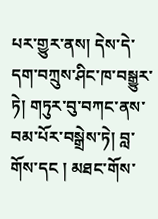པར་གྱུར་ནས། དེས་དེ་དག་བཀྲུས་ཤིང་ཁ་བསྒྱུར་ཏེ། གཏུར་བུ་བཀང་ནས་བམ་པོར་བསྒྲེས་ཏེ། བླ་གོས་དང ། མཐང་གོས་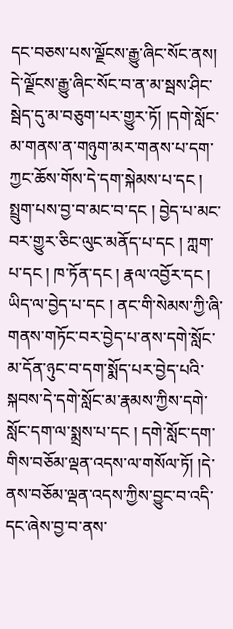དང་བཅས་པས་ལྗོངས་རྒྱུ་ཞིང་སོང་ནས། དེ་ལྗོངས་རྒྱུ་ཞིང་སོང་བ་ན་མ་སྦས་ཤིང་སྦེད་དུ་མ་བཅུག་པར་གྱུར་ཏོ། །དགེ་སློང་མ་གནས་ན་གཉུག་མར་གནས་པ་དག་ཀྱང་ཆོས་གོས་དེ་དག་སྐེམས་པ་དང ། སྤྲུག་པས་བྱ་བ་མང་བ་དང ། བྱེད་པ་མང་བར་གྱུར་ཅིང་ལུང་མནོད་པ་དང ། ཀླག་པ་དང ། ཁ་ཏོན་དང ། རྣལ་འབྱོར་དང ། ཡིད་ལ་བྱེད་པ་དང ། ནང་གི་སེམས་ཀྱི་ཞི་གནས་གཏོང་བར་བྱེད་པ་ནས་དགེ་སློང་མ་དོན་ཉུང་བ་དག་སྨོད་པར་བྱེད་པའི་སྐབས་དེ་དགེ་སློང་མ་རྣམས་ཀྱིས་དགེ་སློང་དག་ལ་སྨྲས་པ་དང ། དགེ་སློང་དག་གིས་བཅོམ་ལྡན་འདས་ལ་གསོལ་ཏོ། །དེ་ནས་བཅོམ་ལྡན་འདས་ཀྱིས་བྱུང་བ་འདི་དང་ཞེས་བྱ་བ་ནས་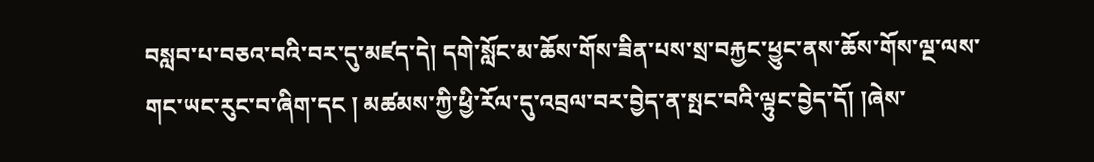བསླབ་པ་བཅའ་བའི་བར་དུ་མཛད་དེ། དགེ་སློང་མ་ཆོས་གོས་ཟིན་པས་སྲ་བརྐྱང་ཕྱུང་ནས་ཆོས་གོས་ལྔ་ལས་གང་ཡང་རུང་བ་ཞིག་དང ། མཚམས་ཀྱི་ཕྱི་རོལ་དུ་འབྲལ་བར་བྱེད་ན་སྤང་བའི་ལྟུང་བྱེད་དོ། །ཞེས་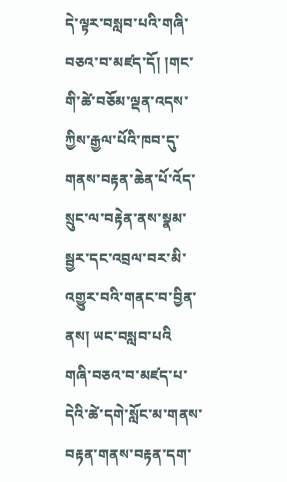དེ་ལྟར་བསླབ་པའི་གཞི་བཅའ་བ་མཛད་དོ། །གང་གི་ཚེ་བཅོམ་ལྡན་འདས་ཀྱིས་རྒྱལ་པོའི་ཁབ་དུ་གནས་བརྟན་ཆེན་པོ་འོད་སྲུང་ལ་བརྟེན་ནས་སྣམ་སྦྱར་དང་འབྲལ་བར་མི་འགྱུར་བའི་གནང་བ་བྱིན་ནས། ཡང་བསླབ་པའི
གཞི་བཅའ་བ་མཛད་པ་དེའི་ཚེ་དགེ་སློང་མ་གནས་བརྟན་གནས་བརྟན་དག་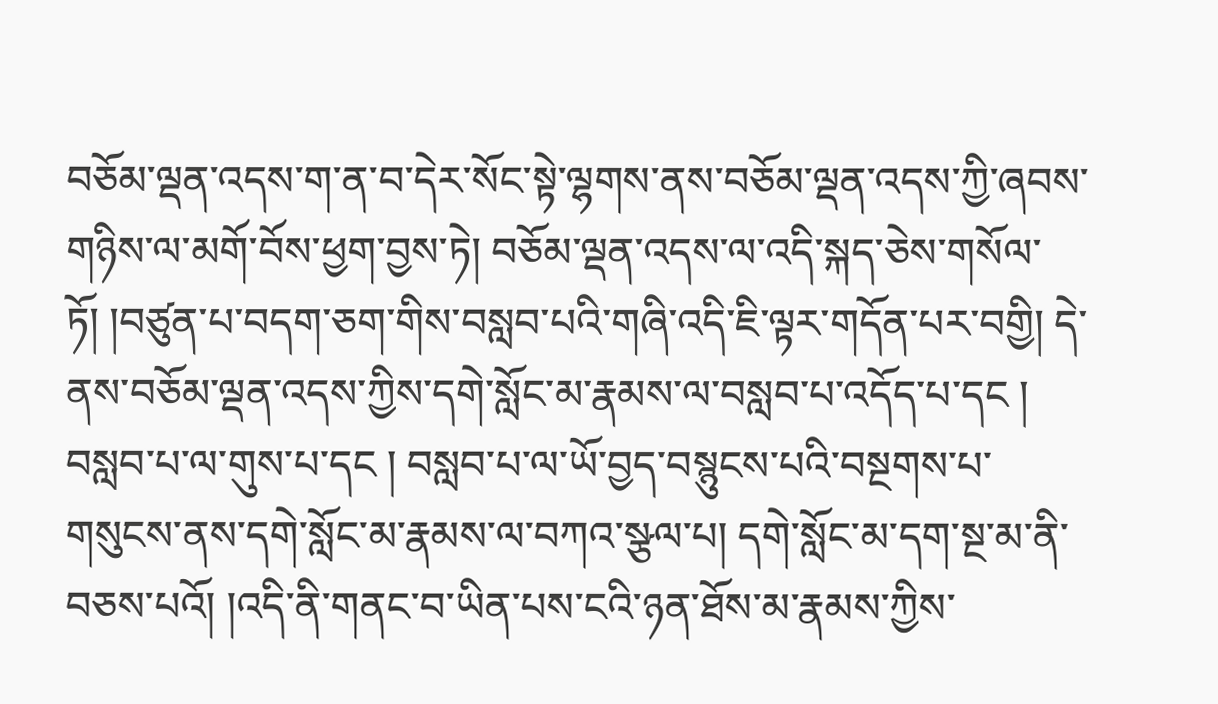བཅོམ་ལྡན་འདས་ག་ན་བ་དེར་སོང་སྟེ་ལྷགས་ནས་བཅོམ་ལྡན་འདས་ཀྱི་ཞབས་གཉིས་ལ་མགོ་བོས་ཕྱག་བྱས་ཏེ། བཅོམ་ལྡན་འདས་ལ་འདི་སྐད་ཅེས་གསོལ་ཏོ། །བཙུན་པ་བདག་ཅག་གིས་བསླབ་པའི་གཞི་འདི་ཇི་ལྟར་གདོན་པར་བགྱི། དེ་ནས་བཅོམ་ལྡན་འདས་ཀྱིས་དགེ་སློང་མ་རྣམས་ལ་བསླབ་པ་འདོད་པ་དང ། བསླབ་པ་ལ་གུས་པ་དང ། བསླབ་པ་ལ་ཡོ་བྱད་བསྙུངས་པའི་བསྔགས་པ་གསུངས་ནས་དགེ་སློང་མ་རྣམས་ལ་བཀའ་སྩལ་པ། དགེ་སློང་མ་དག་སྔ་མ་ནི་བཅས་པའོ། །འདི་ནི་གནང་བ་ཡིན་པས་ངའི་ཉན་ཐོས་མ་རྣམས་ཀྱིས་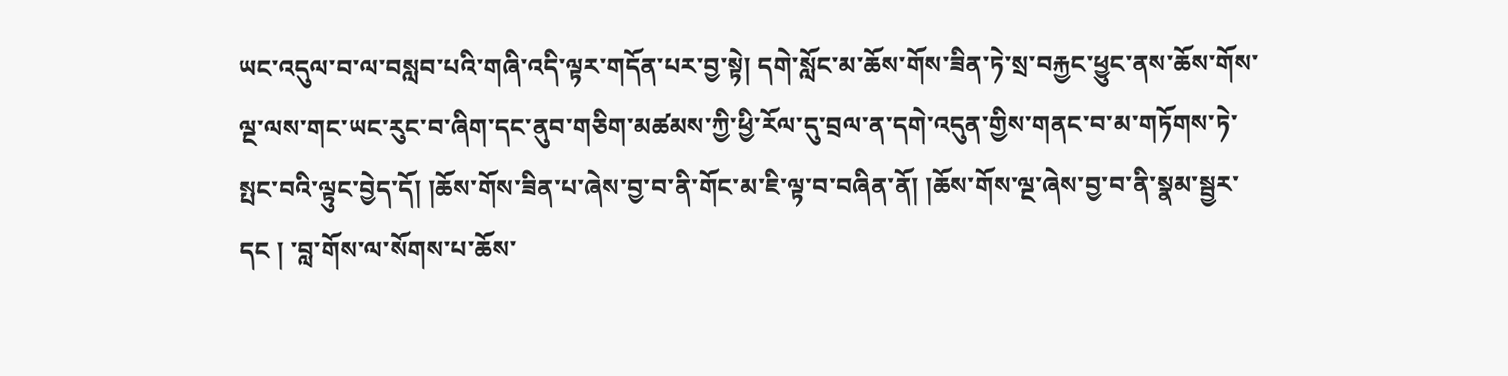ཡང་འདུལ་བ་ལ་བསླབ་པའི་གཞི་འདི་ལྟར་གདོན་པར་བྱ་སྟེ། དགེ་སློང་མ་ཆོས་གོས་ཟིན་ཏེ་སྲ་བརྐྱང་ཕྱུང་ནས་ཆོས་གོས་ལྔ་ལས་གང་ཡང་རུང་བ་ཞིག་དང་ནུབ་གཅིག་མཚམས་ཀྱི་ཕྱི་རོལ་དུ་བྲལ་ན་དགེ་འདུན་གྱིས་གནང་བ་མ་གཏོགས་ཏེ་སྤང་བའི་ལྟུང་བྱེད་དོ། །ཆོས་གོས་ཟིན་པ་ཞེས་བྱ་བ་ནི་གོང་མ་ཇི་ལྟ་བ་བཞིན་ནོ། །ཆོས་གོས་ལྔ་ཞེས་བྱ་བ་ནི་སྣམ་སྦྱར་དང ། ་བླ་གོས་ལ་སོགས་པ་ཆོས་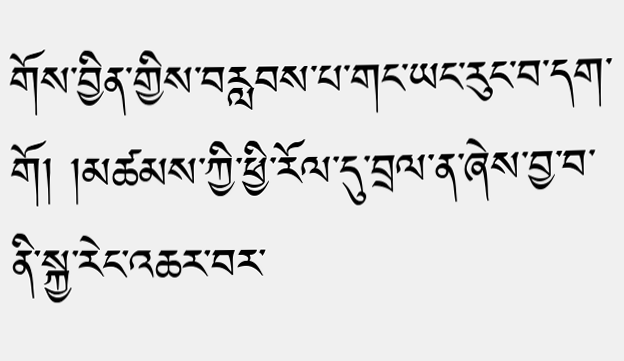གོས་བྱིན་གྱིས་བརླབས་པ་གང་ཡང་རུང་བ་དག་གོ། །མཚམས་ཀྱི་ཕྱི་རོལ་དུ་བྲལ་ན་ཞེས་བྱ་བ་ནི་སྐྱ་རེང་འཆར་བར་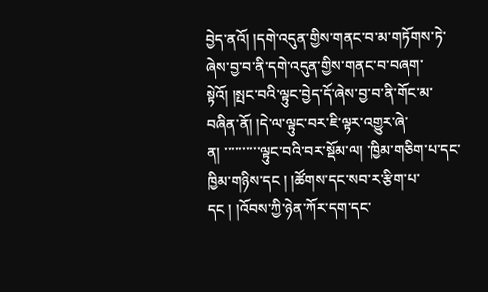བྱེད་ནའོ། །དགེ་འདུན་གྱིས་གནང་བ་མ་གཏོགས་ཏེ་ཞེས་བྱ་བ་ནི་དགེ་འདུན་གྱིས་གནང་བ་བཞག་སྟེའོ། །སྤང་བའི་ལྟུང་བྱེད་དོ་ཞེས་བྱ་བ་ནི་གོང་མ་བཞིན་ནོ། །དེ་ལ་ལྟུང་བར་ཇི་ལྟར་འགྱུར་ཞེ་ན། ་་་་་་་་་་ལྟུང་བའི་བར་སྡོམ་ལ། ་ཁྱིམ་གཅིག་པ་དང་ཁྱིམ་གཉིས་དང ། །ཚོགས་དང་སབ་ར་རྩིག་པ་དང ། །འོབས་ཀྱི་ཉེན་ཀོར་དག་དང་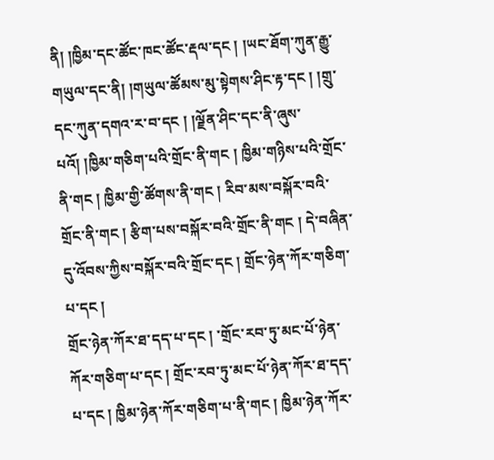ནི། །ཁྱིམ་དང་ཚོང་ཁང་ཚོང་རྡལ་དང ། །ཡང་ཐོག་ཀུན་རྒྱུ་གཡུལ་དང་ནི། །གཡུལ་ཚོམས་མུ་སྟེགས་ཤིང་རྟ་དང ། །གྲུ་དང་ཀུན་དགའ་ར་བ་དང ། །ལྗོན་ཤིང་དང་ནི་ཞུས་པའོ། །ཁྱིམ་གཅིག་པའི་གྲོང་ནི་གང ། ཁྱིམ་གཉིས་པའི་གྲོང་ནི་གང ། ཁྱིམ་གྱི་ཚོགས་ནི་གང ། རིབ་མས་བསྐོར་བའི་གྲོང་ནི་གང ། རྩིག་པས་བསྐོར་བའི་གྲོང་ནི་གང ། དེ་བཞིན་དུ་འོབས་ཀྱིས་བསྐོར་བའི་གྲོང་དང ། གྲོང་ཉེན་ཀོར་གཅིག་པ་དང །
གྲོང་ཉེན་ཀོར་ཐ་དད་པ་དང ། ་གྲོང་རབ་ཏུ་མང་པོ་ཉེན་ཀོར་གཅིག་པ་དང ། གྲོང་རབ་ཏུ་མང་པོ་ཉེན་ཀོར་ཐ་དད་པ་དང ། ཁྱིམ་ཉེན་ཀོར་གཅིག་པ་ནི་གང ། ཁྱིམ་ཉེན་ཀོར་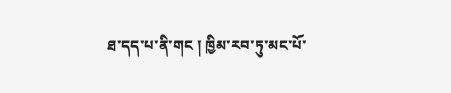ཐ་དད་པ་ནི་གང ། ཁྱིམ་རབ་ཏུ་མང་པོ་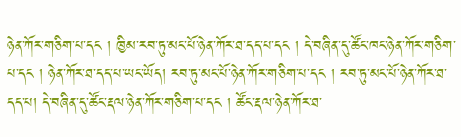ཉེན་ཀོར་གཅིག་པ་དང ། ཁྱིམ་རབ་ཏུ་མང་པོ་ཉེན་ཀོར་ཐ་དད་པ་དང ། དེ་བཞིན་དུ་ཚོང་ཁང་ཉེན་ཀོར་གཅིག་པ་དང ། ཉེན་ཀོར་ཐ་དད་པ་ཡང་ཡོད། རབ་ཏུ་མང་པོ་ཉེན་ཀོར་གཅིག་པ་དང ། རབ་ཏུ་མང་པོ་ཉེན་ཀོར་ཐ་དད་པ། དེ་བཞིན་དུ་ཚོང་རྡལ་ཉེན་ཀོར་གཅིག་པ་དང ། ཚོང་རྡལ་ཉེན་ཀོར་ཐ་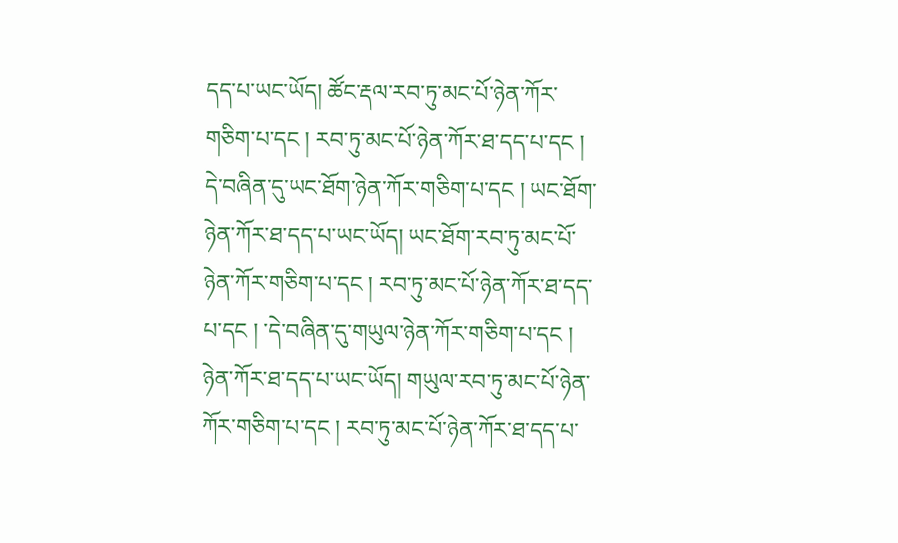དད་པ་ཡང་ཡོད། ཚོང་རྡལ་རབ་ཏུ་མང་པོ་ཉེན་ཀོར་གཅིག་པ་དང ། རབ་ཏུ་མང་པོ་ཉེན་ཀོར་ཐ་དད་པ་དང ། དེ་བཞིན་དུ་ཡང་ཐོག་ཉེན་ཀོར་གཅིག་པ་དང ། ཡང་ཐོག་ཉེན་ཀོར་ཐ་དད་པ་ཡང་ཡོད། ཡང་ཐོག་རབ་ཏུ་མང་པོ་ཉེན་ཀོར་གཅིག་པ་དང ། རབ་ཏུ་མང་པོ་ཉེན་ཀོར་ཐ་དད་པ་དང ། ་དེ་བཞིན་དུ་གཡུལ་ཉེན་ཀོར་གཅིག་པ་དང ། ཉེན་ཀོར་ཐ་དད་པ་ཡང་ཡོད། གཡུལ་རབ་ཏུ་མང་པོ་ཉེན་ཀོར་གཅིག་པ་དང ། རབ་ཏུ་མང་པོ་ཉེན་ཀོར་ཐ་དད་པ་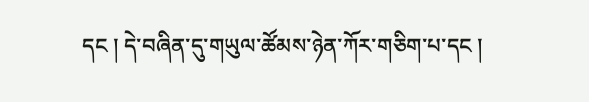དང ། དེ་བཞིན་དུ་གཡུལ་ཚོམས་ཉེན་ཀོར་གཅིག་པ་དང །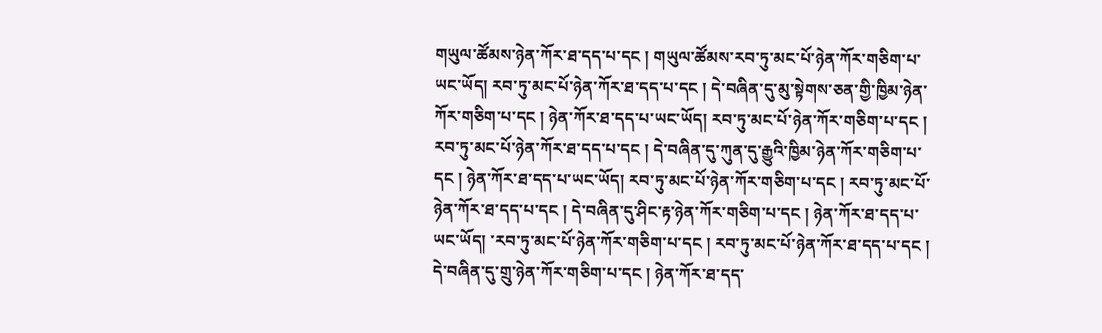གཡུལ་ཚོམས་ཉེན་ཀོར་ཐ་དད་པ་དང ། གཡུལ་ཚོམས་རབ་ཏུ་མང་པོ་ཉེན་ཀོར་གཅིག་པ་ཡང་ཡོད། རབ་ཏུ་མང་པོ་ཉེན་ཀོར་ཐ་དད་པ་དང ། དེ་བཞིན་དུ་མུ་སྟེགས་ཅན་གྱི་ཁྱིམ་ཉེན་ཀོར་གཅིག་པ་དང ། ཉེན་ཀོར་ཐ་དད་པ་ཡང་ཡོད། རབ་ཏུ་མང་པོ་ཉེན་ཀོར་གཅིག་པ་དང ། རབ་ཏུ་མང་པོ་ཉེན་ཀོར་ཐ་དད་པ་དང ། དེ་བཞིན་དུ་ཀུན་དུ་རྒྱུའི་ཁྱིམ་ཉེན་ཀོར་གཅིག་པ་དང ། ཉེན་ཀོར་ཐ་དད་པ་ཡང་ཡོད། རབ་ཏུ་མང་པོ་ཉེན་ཀོར་གཅིག་པ་དང ། རབ་ཏུ་མང་པོ་ཉེན་ཀོར་ཐ་དད་པ་དང ། དེ་བཞིན་དུ་ཤིང་རྟ་ཉེན་ཀོར་གཅིག་པ་དང ། ཉེན་ཀོར་ཐ་དད་པ་ཡང་ཡོད། ་རབ་ཏུ་མང་པོ་ཉེན་ཀོར་གཅིག་པ་དང ། རབ་ཏུ་མང་པོ་ཉེན་ཀོར་ཐ་དད་པ་དང ། དེ་བཞིན་དུ་གྲུ་ཉེན་ཀོར་གཅིག་པ་དང ། ཉེན་ཀོར་ཐ་དད་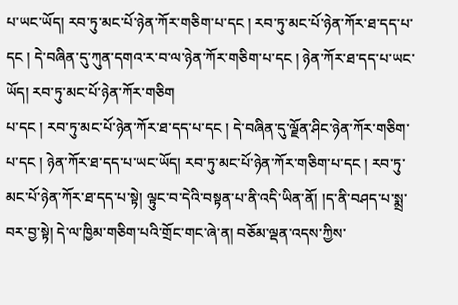པ་ཡང་ཡོད། རབ་ཏུ་མང་པོ་ཉེན་ཀོར་གཅིག་པ་དང ། རབ་ཏུ་མང་པོ་ཉེན་ཀོར་ཐ་དད་པ་དང ། དེ་བཞིན་དུ་ཀུན་དགའ་ར་བ་ལ་ཉེན་ཀོར་གཅིག་པ་དང ། ཉེན་ཀོར་ཐ་དད་པ་ཡང་ཡོད། རབ་ཏུ་མང་པོ་ཉེན་ཀོར་གཅིག
པ་དང ། རབ་ཏུ་མང་པོ་ཉེན་ཀོར་ཐ་དད་པ་དང ། དེ་བཞིན་དུ་ལྗོན་ཤིང་ཉེན་ཀོར་གཅིག་པ་དང ། ཉེན་ཀོར་ཐ་དད་པ་ཡང་ཡོད། རབ་ཏུ་མང་པོ་ཉེན་ཀོར་གཅིག་པ་དང ། རབ་ཏུ་མང་པོ་ཉེན་ཀོར་ཐ་དད་པ་སྟེ། ལྟུང་བ་དེའི་བསྟན་པ་ནི་འདི་ཡིན་ནོ། །ད་ནི་བཤད་པ་སྨྲ་བར་བྱ་སྟེ། དེ་ལ་ཁྱིམ་གཅིག་པའི་གྲོང་གང་ཞེ་ན། བཅོམ་ལྡན་འདས་ཀྱིས་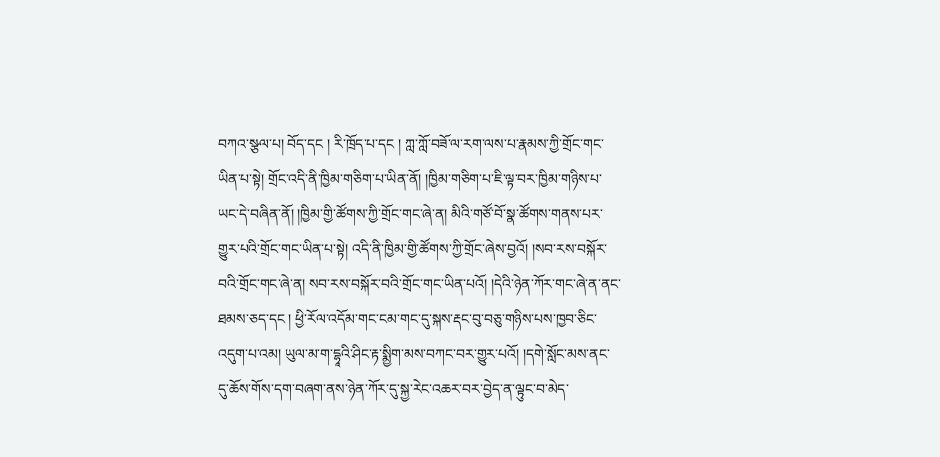བཀའ་སྩལ་པ། བོད་དང ། རི་ཁྲོད་པ་དང ། ཀླ་ཀློ་བཟོ་ལ་རག་ལས་པ་རྣམས་ཀྱི་གྲོང་གང་ཡིན་པ་སྟེ། གྲོང་འདི་ནི་ཁྱིམ་གཅིག་པ་ཡིན་ནོ། །ཁྱིམ་གཅིག་པ་ཇི་ལྟ་བར་ཁྱིམ་གཉིས་པ་ཡང་དེ་བཞིན་ནོ། །ཁྱིམ་གྱི་ཚོགས་ཀྱི་གྲོང་གང་ཞེ་ན། མིའི་གཙོ་བོ་སྣ་ཚོགས་གནས་པར་གྱུར་པའི་གྲོང་གང་ཡིན་པ་སྟེ། འདི་ནི་ཁྱིམ་གྱི་ཚོགས་ཀྱི་གྲོང་ཞེས་བྱའོ། །སབ་རས་བསྐོར་བའི་གྲོང་གང་ཞེ་ན། སབ་རས་བསྐོར་བའི་གྲོང་གང་ཡིན་པའོ། །དེའི་ཉེན་ཀོར་གང་ཞེ་ན་ནང་ཐམས་ཅད་དང ། ཕྱི་རོལ་འདོམ་གང་ངམ་གང་དུ་སྐས་རྡང་བུ་བཅུ་གཉིས་པས་ཁྱབ་ཅིང་འདུག་པ་འམ། ཡུལ་མ་ག་དྷཱའི་ཤིང་རྟ་སྨྱིག་མས་བཀང་བར་གྱུར་པའོ། །དགེ་སློང་མས་ནང་དུ་ཆོས་གོས་དག་བཞག་ནས་ཉེན་ཀོར་དུ་སྐྱ་རེང་འཆར་བར་བྱེད་ན་ལྟུང་བ་མེད་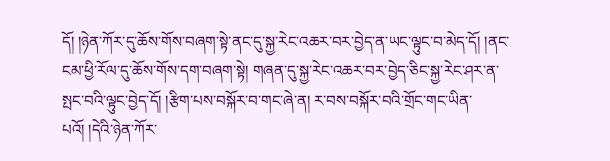དོ། །ཉེན་ཀོར་དུ་ཆོས་གོས་བཞག་སྟེ་ནང་དུ་སྐྱ་རེང་འཆར་བར་བྱེད་ན་ཡང་ལྟུང་བ་མེད་དོ། །ནང་ངམ་ཕྱི་རོལ་དུ་ཆོས་གོས་དག་བཞག་སྟེ། གཞན་དུ་སྐྱ་རེང་འཆར་བར་བྱེད་ཅིང་སྐྱ་རེང་ཤར་ན་སྤང་བའི་ལྟུང་བྱེད་དོ། །རྩིག་པས་བསྐོར་བ་གང་ཞེ་ན། ར་བས་བསྐོར་བའི་གྲོང་གང་ཡིན་པའོ། །དེའི་ཉེན་ཀོར་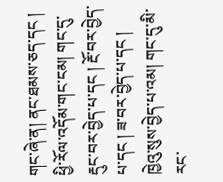གང་ཞེ་ན། ནང་ཐམས་ཅད་དང ། ཕྱི་རོལ་འདོམ་གང་ངམ། གང་དུ་རྡུང་བར་བྱེད་པ་དང ། རྔོ་བར་བྱེད་པ་དང ། ཟ་བར་བྱེད་པ་དང ། ཁྱེའུ་སུས་བྱེད་པ་འམ། གང་དུ་མི་རང་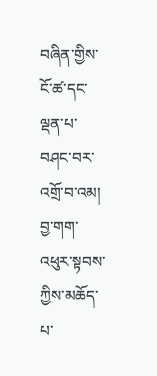བཞིན་གྱིས་ངོ་ཚ་དང་ལྡན་པ་བཤང་བར་འགྲོ་བ་འམ། བྱ་གག་འཕུར་སྟབས་ཀྱིས་མཆོད་པ་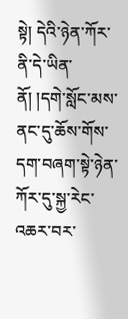སྟེ། དེའི་ཉེན་ཀོར་ནི་དེ་ཡིན་ནོ། །དགེ་སློང་མས་ནང་དུ་ཆོས་གོས་དག་བཞག་སྟེ་ཉེན་ཀོར་དུ་སྐྱ་རེང་འཆར་བར་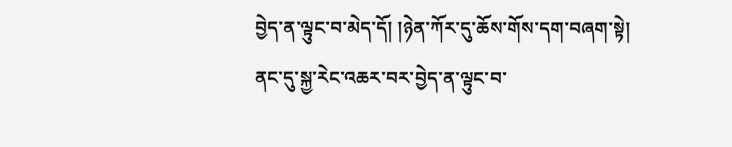བྱེད་ན་ལྟུང་བ་མེད་དོ། །ཉེན་ཀོར་དུ་ཆོས་གོས་དག་བཞག་སྟེ། ནང་དུ་སྐྱ་རེང་འཆར་བར་བྱེད་ན་ལྟུང་བ་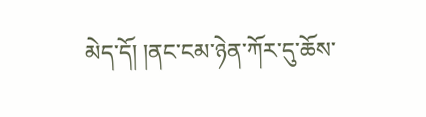མེད་དོ། །ནང་ངམ་ཉེན་ཀོར་དུ་ཆོས་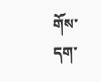གོས་དག་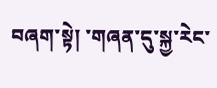བཞག་སྟེ། ་གཞན་དུ་སྐྱ་རེང་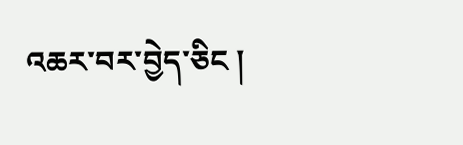འཆར་བར་བྱེད་ཅིང །